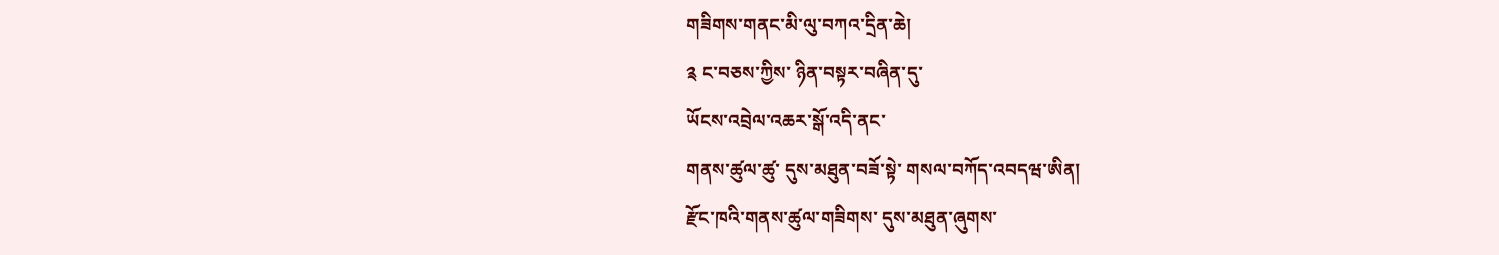གཟིགས་གནང་མི་ལུ་བཀའ་དྲིན་ཆེ།
༉ ང་བཅས་ཀྱིས་ ཉིན་བསྟར་བཞིན་དུ་
ཡོངས་འབྲེལ་འཆར་སྒོ་འདི་ནང་
གནས་ཚུལ་ཚུ་ དུས་མཐུན་བཟོ་སྟེ་ གསལ་བཀོད་འབདཝ་ཨིན།
རྫོང་ཁའི་གནས་ཚུལ་གཟིགས་ དུས་མཐུན་ཞུགས་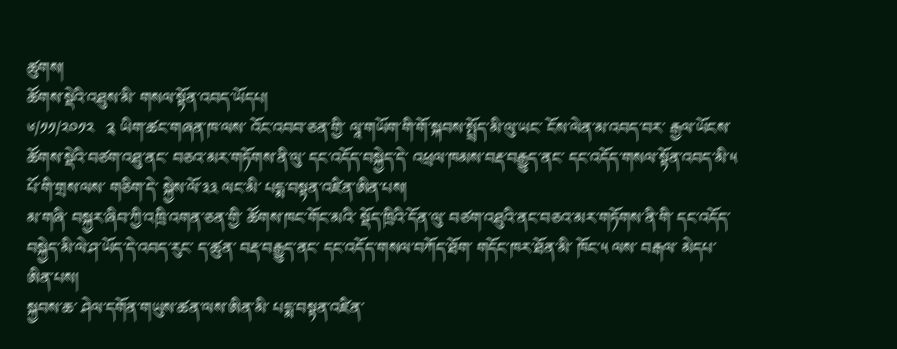ཚུགས།
ཚོགས་སྡེའི་འཐུས་མི་ གསལ་སྟོན་འབད་ཡོདཔ།
༦/༡༡/༢༠༡༢   ༉ ཡིག་ཚང་གཞན་ཁ་ལས་ འོང་འབབ་ཅན་གྱི་ ལཱ་གཡོག་གི་གོ་སྐབས་སྤྲོད་མི་ལུ་ཡང་ ངོས་ལེན་མ་འབད་བར་ རྒྱལ་ཡོངས་ཚོགས་སྡེའི་བཙག་འཐུ་ནང་ བཅའ་མར་གཏོགས་ནི་ལུ་ དང་འདོད་བསྐྱེད་དེ་ འཕྲལ་ཁམས་བརྡ་བརྒྱུད་ནང་ དང་འདོད་གསལ་སྟོན་འབད་མི་༥ པོ་གི་གྲས་ལས་ གཅིག་དེ་ སྐྱེས་ལོ་༣༣ ལང་མི་ པདྨ་བསྟན་འཛིན་ཨིན་པས།
མ་གཞི་ བསྐྱར་ཞིབ་ཀྱི་འཁྲི་འགན་ཅན་གྱི་ ཚོགས་ཁང་གོང་མའི་ སྡོད་ཁྲིའི་དོན་ལུ་ བཙག་འཐུའི་ནང་བཅའ་མར་གཏོགས་ནི་གི་ དང་འདོད་བསྐྱེད་མི་ལེ་ཤ་ཡོད་དེ་འབད་རུང་ ད་ཚུན་ བརྡ་བརྒྱུད་ནང་ དང་འདོད་གསལ་བཀོད་ཐོག་ གདོང་ཁར་ཐོན་མི་ ཁོང་༥ ལས་ བརྒལ་ མེདཔ་ཨིན་པས།
སྐྱབས་ཆ་ ཤེལ་དགོན་གཡུས་ཚན་ལས་ཨིན་མི་ པདྨ་བསྟན་འཛིན་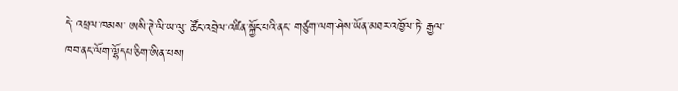དེ་ འཕྲལ་ཁམས་ ཨསི་ཊེ་ལི་ཡ་ལུ་ ཚོང་འབྲེལ་འཛིན་སྐྱོང་པའི་ནང་ གཙུག་ལག་ཤེས་ཡོན་མཐར་འཁྱོལ་ཏེ་ རྒྱལ་ཁབ་ནང་ལོག་ལྷོདཔ་ཅིག་ཨིན་པས།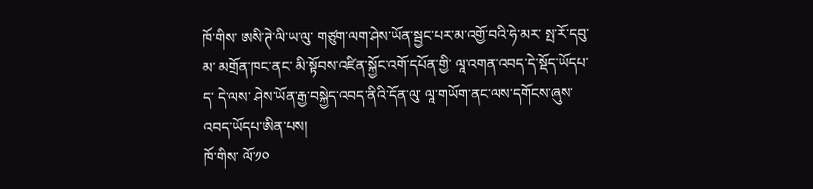ཁོ་གིས་ ཨསི་ཊེ་ལི་ཡ་ལུ་ གཙུག་ལག་ཤེས་ཡོན་སྦྱང་པར་མ་འགྱོ་བའི་ཧེ་མར་ སྤ་རོ་དབུ་མ་ མགྲོན་ཁང་ནང་ མི་སྟོབས་འཛིན་སྐྱོང་འགོ་དཔོན་གྱི་ ལཱ་འགན་འབད་དེ་སྡོད་ཡོདཔ་ད་ དེ་ལས་ ཤེས་ཡོན་རྒྱ་བསྐྱེད་འབད་ནིའི་དོན་ལུ་ ལཱ་གཡོག་ནང་ལས་དགོངས་ཞུས་འབད་ཡོདཔ་ཨིན་པས།
ཁོ་གིས་ ལོ་༡༠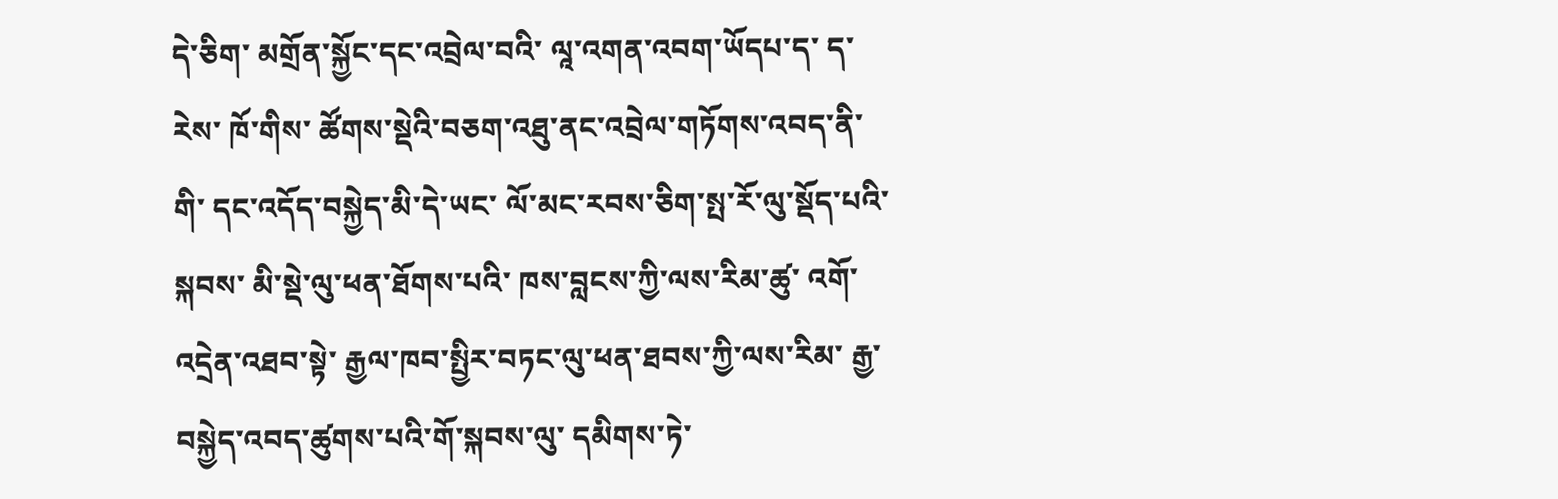དེ་ཅིག་ མགྲོན་སྐྱོང་དང་འབྲེལ་བའི་ ལཱ་འགན་འབག་ཡོདཔ་ད་ ད་རེས་ ཁོ་གིས་ ཚོགས་སྡེའི་བཅག་འཐུ་ནང་འབྲེལ་གཏོགས་འབད་ནི་གི་ དང་འདོད་བསྐྱེད་མི་དེ་ཡང་ ལོ་མང་རབས་ཅིག་སྤ་རོ་ལུ་སྡོད་པའི་སྐབས་ མི་སྡེ་ལུ་ཕན་ཐོགས་པའི་ ཁས་བླངས་ཀྱི་ལས་རིམ་ཚུ་ འགོ་འདྲེན་འཐབ་སྟེ་ རྒྱལ་ཁབ་སྤྱིར་བཏང་ལུ་ཕན་ཐབས་ཀྱི་ལས་རིམ་ རྒྱ་བསྐྱེད་འབད་ཚུགས་པའི་གོ་སྐབས་ལུ་ དམིགས་ཏེ་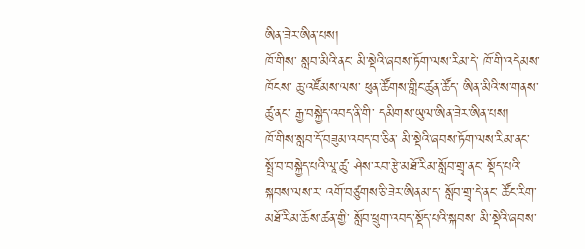ཨིན་ཟེར་ཨིན་པས།
ཁོ་གིས་ སླབ་མིའི་ནང་ མི་སྡེའི་ཞབས་ཏོག་ལས་རིམ་དེ་ ཁོ་གི་འདེམས་ཁོངས་ ཆུ་འཛོམས་ལས་ ཕུན་ཚོགས་གླིང་ཚུན་ཚོད་ ཨིན་མིའི་ས་གནས་ཚུ་ནང་ རྒྱ་བསྐྱེད་འབད་ནི་གི་ དམིགས་ཡུལ་ཨིན་ཟེར་ཨིན་པས།
ཁོ་གིས་སླབ་དོ་བཟུམ་འབད་བ་ཅིན་ མི་སྡེའི་ཞབས་ཏོག་ལས་རིམ་ནང་ སྤྲོ་བ་བསྐྱེད་པའི་ལཱ་ཚུ་ ཤེས་རབ་རྩེ་མཐོ་རིམ་སློབ་གྲྭ་ནང་ སྡོད་པའི་སྐབས་ལས་ར་ འགོ་བཙུགས་ཅི་ཟེར་ཨིནམ་ད་ སློབ་གྲྭ་དེ་ནང་ ཚོང་རིག་མཐོ་རིམ་ཆོས་ཚན་གྱི་ སློབ་ཕྲུག་འབད་སྡོད་པའི་སྐབས་ མི་སྡེའི་ཞབས་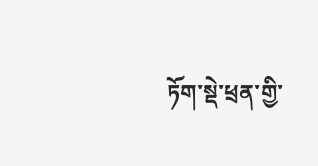ཏོག་སྡེ་ཕྲན་གྱི་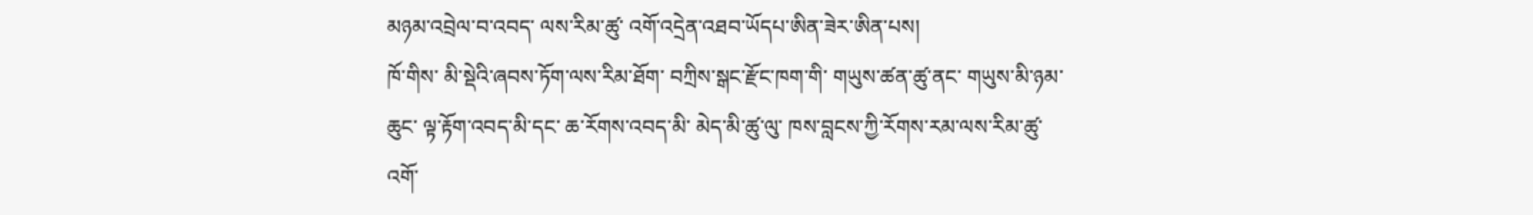མཉམ་འབྲེལ་བ་འབད་ ལས་རིམ་ཚུ་ འགོ་འདྲེན་འཐབ་ཡོདཔ་ཨིན་ཟེར་ཨིན་པས།
ཁོ་གིས་ མི་སྡེའི་ཞབས་ཏོག་ལས་རིམ་ཐོག་ བཀྲིས་སྒང་རྫོང་ཁག་གི་ གཡུས་ཚན་ཚུ་ནང་ གཡུས་མི་ཉམ་ཆུང་ ལྟ་རྟོག་འབད་མི་དང་ ཆ་རོགས་འབད་མི་ མེད་མི་ཚུ་ལུ་ ཁས་བླངས་ཀྱི་རོགས་རམ་ལས་རིམ་ཚུ་ འགོ་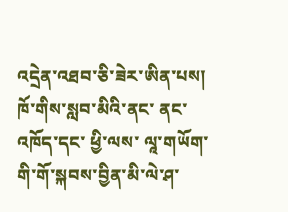འདྲེན་འཐབ་ཅི་ཟེར་ཨིན་པས།
ཁོ་གིས་སླབ་མིའི་ནང་ ནང་འཁོད་དང་ ཕྱི་ལས་ ལཱ་གཡོག་གི་གོ་སྐབས་བྱིན་མི་ལེ་ཤ་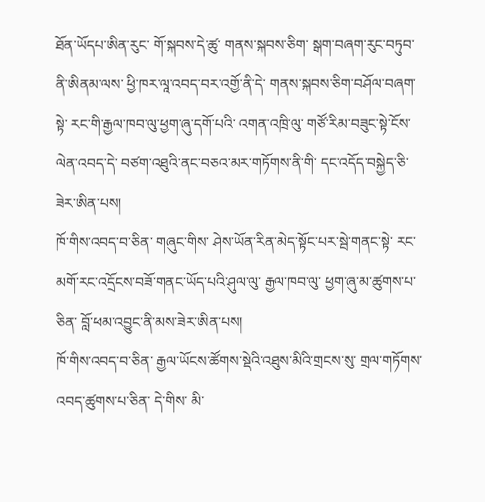ཐོན་ཡོདཔ་ཨིན་རུང་ གོ་སྐབས་དེ་ཚུ་ གནས་སྐབས་ཅིག་ སྒག་བཞག་རུང་བཏུབ་ནི་ཨིནམ་ལས་ ཕྱི་ཁར་ལཱ་འབད་བར་འགྱོ་ནི་དེ་ གནས་སྐབས་ཅིག་བཤོལ་བཞག་སྟེ་ རང་གི་རྒྱལ་ཁབ་ལུ་ཕྱག་ཞུ་དགོ་པའི་ འགན་འཁྲི་ལུ་ གཙོ་རིམ་བཟུང་སྟེ་ངོས་ལེན་འབད་དེ་ བཙག་འཐུའི་ནང་བཅའ་མར་གཏོགས་ནི་གི་ དང་འདོད་བསྐྱེད་ཅི་ཟེར་ཨིན་པས།
ཁོ་གིས་འབད་བ་ཅིན་ གཞུང་གིས་ ཤེས་ཡོན་རིན་མེད་སྟོང་པར་སྦེ་གནང་སྟེ་ རང་མགོ་རང་འདྲོངས་བཟོ་གནང་ཡོད་པའི་ཤུལ་ལུ་ རྒྱལ་ཁབ་ལུ་ ཕྱག་ཞུ་མ་ཚུགས་པ་ཅིན་ བློ་ཕམ་འབྱུང་ནི་མས་ཟེར་ཨིན་པས།
ཁོ་གིས་འབད་བ་ཅིན་ རྒྱལ་ཡོངས་ཚོགས་སྡེའི་འཐུས་མིའི་གྲངས་སུ་ གྲལ་གཏོགས་འབད་ཚུགས་པ་ཅིན་ དེ་གིས་ མི་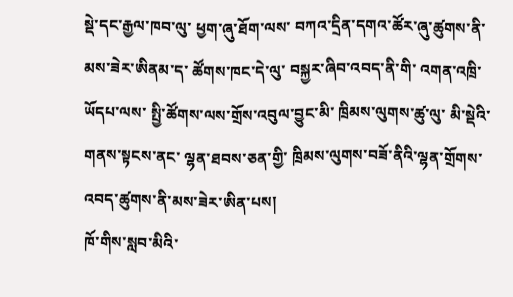སྡེ་དང་རྒྱལ་ཁབ་ལུ་ ཕྱག་ཞུ་ཐོག་ལས་ བཀའ་དྲིན་དགའ་ཚོར་ཞུ་ཚུགས་ནི་མས་ཟེར་ཨིནམ་ད་ ཚོགས་ཁང་དེ་ལུ་ བསྐྱར་ཞིབ་འབད་ནི་གི་ འགན་འཁྲི་ཡོདཔ་ལས་ སྤྱི་ཚོགས་ལས་གྲོས་འབུལ་བྱུང་མི་ ཁྲིམས་ལུགས་ཚུ་ལུ་ མི་སྡེའི་གནས་སྟངས་ནང་ ལྷན་ཐབས་ཅན་གྱི་ ཁྲིམས་ལུགས་བཟོ་ནིའི་ལྷན་གྲོགས་ འབད་ཚུགས་ནི་མས་ཟེར་ཨིན་པས།
ཁོ་གིས་སླབ་མིའི་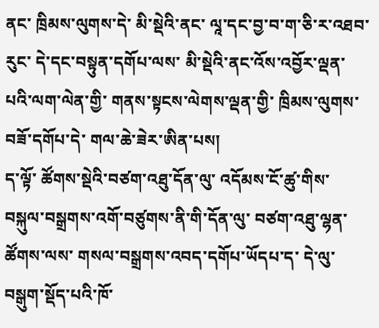ནང་ ཁྲིམས་ལུགས་དེ་ མི་སྡེའི་ནང་ ལཱ་དང་བྱ་བ་ག་ཅི་ར་འཐབ་རུང་ དེ་དང་བསྟུན་དགོཔ་ལས་ མི་སྡེའི་ནང་འོས་འབྱོར་ལྡན་པའི་ལག་ལེན་གྱི་ གནས་སྟངས་ལེགས་ལྡན་གྱི་ ཁྲིམས་ལུགས་བཟོ་དགོཔ་དེ་ གལ་ཆེ་ཟེར་ཨིན་པས།
ད་ལྟོ་ ཚོགས་སྡེའི་བཙག་འཐུ་དོན་ལུ་ འདོམས་ངོ་ཚུ་གིས་ བསྐུལ་བསྒྲགས་འགོ་བཙུགས་ནི་གི་དོན་ལུ་ བཙག་འཐུ་ལྷན་ཚོགས་ལས་ གསལ་བསྒྲགས་འབད་དགོཔ་ཡོདཔ་ད་ དེ་ལུ་ བསྒུག་སྡོད་པའི་ཁོ་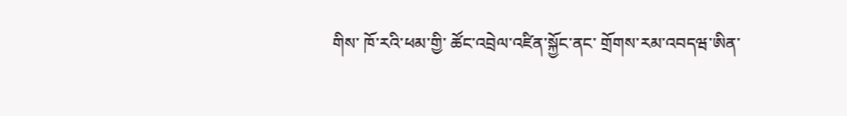གིས་ ཁོ་རའི་ཕམ་གྱི་ ཚོང་འབྲེལ་འཛིན་སྐྱོང་ནང་ གྲོགས་རམ་འབདཝ་ཨིན་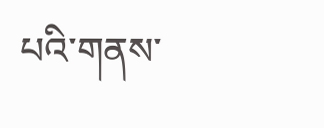པའི་གནས་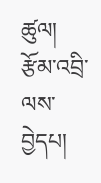ཚུལ།
རྩོམ་འབྲི་ལས་བྱེདཔ།